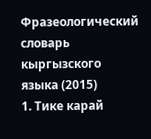Фразеологический словарь кыргызского языка (2015)
1. Тике карай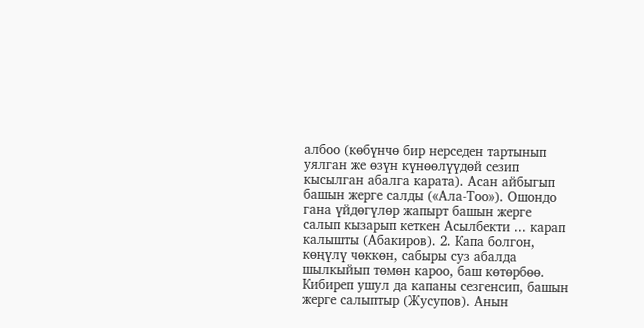албоо (көбүнчө бир нерседен тартынып уялган же өзүн күнөөлүүдөй сезип кысылган абалга карата). Асан айбыгып башын жерге салды («Ала-Тоо»). Ошондо гана үйдөгүлөр жапырт башын жерге салып кызарып кеткен Асылбекти ... карап калышты (Абакиров). 2. Капа болгон, көңүлү чөккөн, сабыры суз абалда шылкыйып төмөн кароо, баш көтөрбөө. Кибиреп ушул да капаны сезгенсип, башын жерге салыптыр (Жусупов). Анын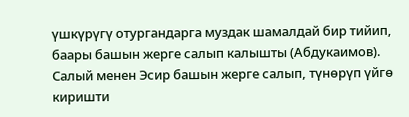үшкүрүгү отургандарга муздак шамалдай бир тийип, баары башын жерге салып калышты (Абдукаимов). Салый менен Эсир башын жерге салып, түнөрүп үйгө киришти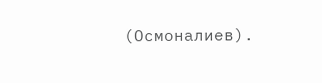(Осмоналиев).